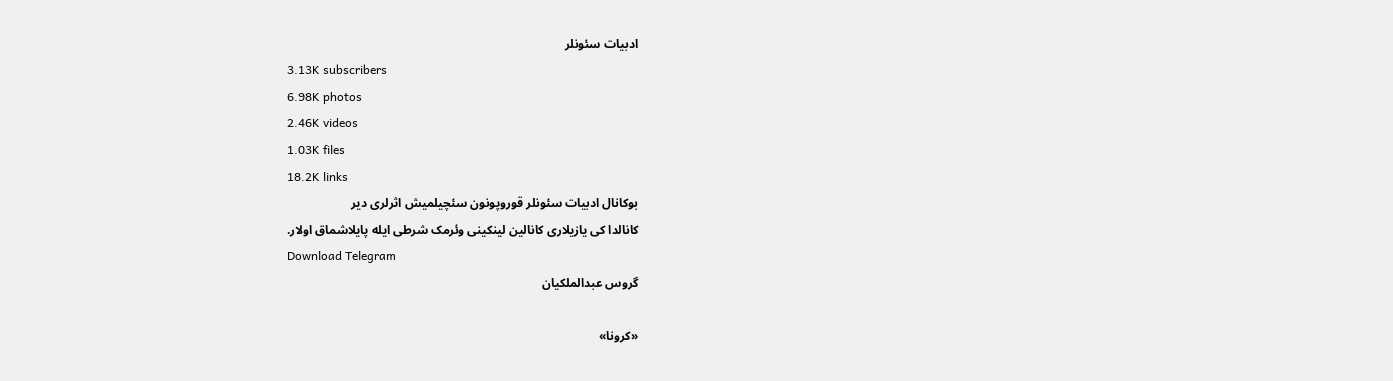ادبیات سئونلر
3.13K subscribers
6.98K photos
2.46K videos
1.03K files
18.2K links
بوکانال ادبیات سئونلر قوروپونون سئچیلمیش اثرلری دیر
کانالدا کی یازیلاری کانالین لینکینی وئرمک شرطی ایله پایلاشماق اولار.
Download Telegram
گروس عبدالملکیان

«کرونا»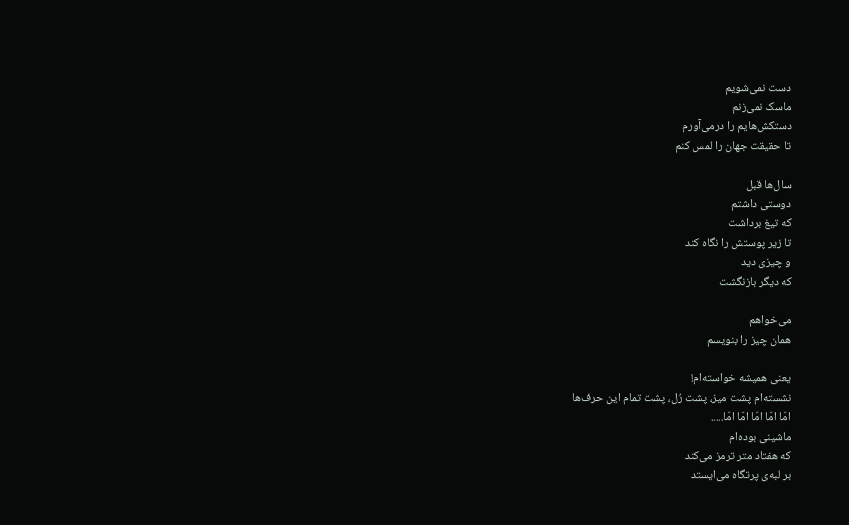دست نمی‌شویم
ماسک نمی‌زنم
دستکش‌هایم را درمی‌آورم
تا حقیقت جهان را لمس کنم

سال‌ها قبل
دوستی داشتم
که تیغ برداشت
تا زیر پوستش را نگاه کند
و چیزی دید
که دیگر بازنگشت

می‌خواهم
همان چیز را بنویسم

یعنی همیشه خواسته‌ام!
نشسته‌ام پشت میز، پشت رُل، پشت تمام این حرف‌ها
امّا امّا امّا امّا امّا.....
ماشینی بوده‌ام
که هفتاد متر ترمز می‌کند
بر لبه‌ی پرتگاه می‌ایستد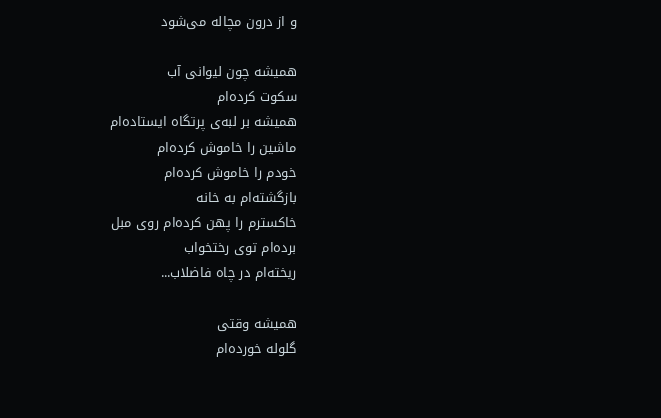و از درون مچاله می‌شود

همیشه چون لیوانی آب
سکوت کرده‌ام
همیشه بر لبه‌ی پرتگاه ایستاده‌ام
ماشین را خاموش کرده‌ام
خودم را خاموش کرده‌ام
بازگشته‌ام به خانه
خاکسترم را پهن کرده‌ام روی مبل
برده‌ام توی رختخواب
ریخته‌ام در چاه فاضلاب...

همیشه وقتی
گلوله خورده‌ام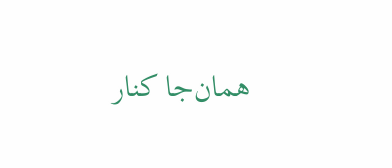همان‌جا کنار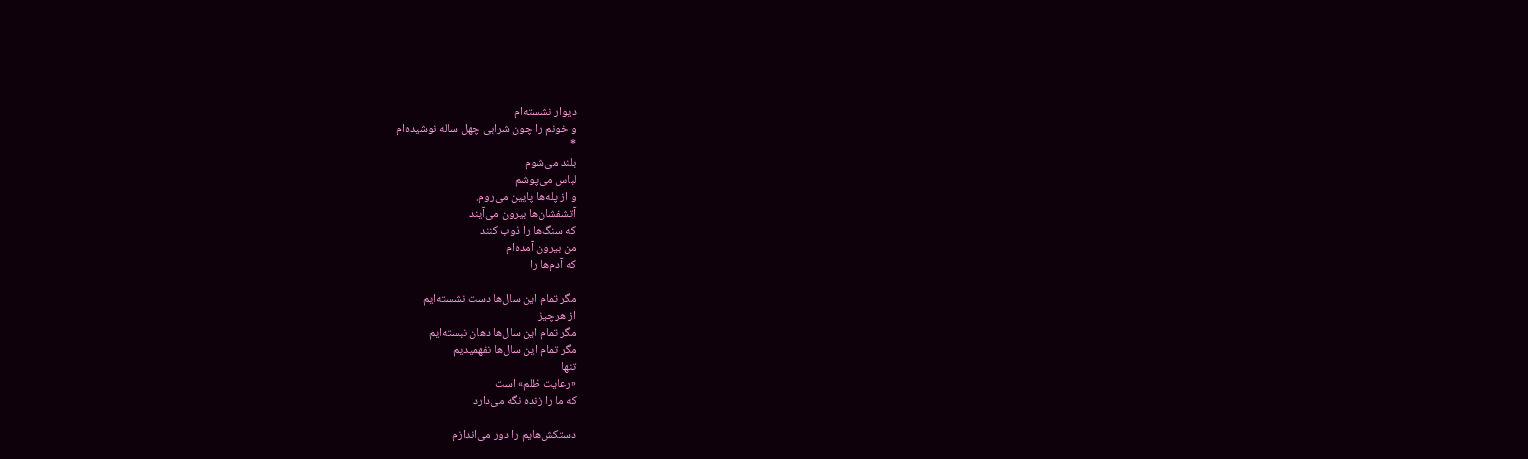دیوار نشسته‌ام
و خونم را چون شرابی چهل ساله نوشیده‌ام
*
بلند می‌شوم
لباس می‌پوشم
و از پله‌ها پایین می‌روم.
آتشفشان‌ها بیرون می‌آیند
که سنگ‌ها را ذوب کنند
من بیرون آمده‌ام
که آدم‌ها را

مگر تمام این سال‌ها دست نشسته‌ایم
از هرچیز
مگر تمام این سال‌ها دهان نبسته‌ایم
مگر تمام این سال‌ها نفهمیدیم
تنها
«رعایت ظلم» است
که ما را زنده نگه می‌دارد

دستکش‌هایم را دور می‌اندازم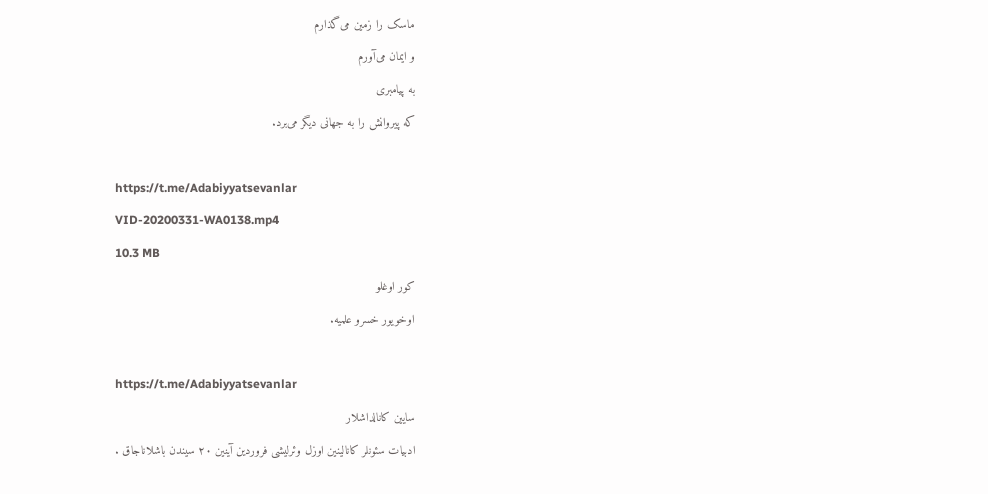ماسک را زمین می‌گذارم
و ایمان می‌آورم
به پیامبری
که پیروانش را به جهانی دیگر می‌برد.

https://t.me/Adabiyyatsevanlar
VID-20200331-WA0138.mp4
10.3 MB
کور اوغلو
اوخویور خسرو علمیه.

https://t.me/Adabiyyatsevanlar
سایین کانالداشلار
ادبیات سئونلر کانالینین اوزل وئرلیشی فروردین آینین ۲۰ سیندن باشلاناجاق .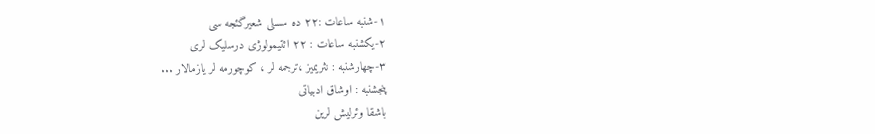۱-شنبه ساعات :۲۲ ده سسلی شعیرگئجه سی
۲-یکشنبه ساعات : ۲۲ ائتیمولوژی درسلیک لری
۳-چهارشنبه : نثریمیز ،ترجمه لر ، کوچورمه لر یازمالار ...
پنجشنبه : اوشاق ادبیاتی
باشقا وئرلیش لرین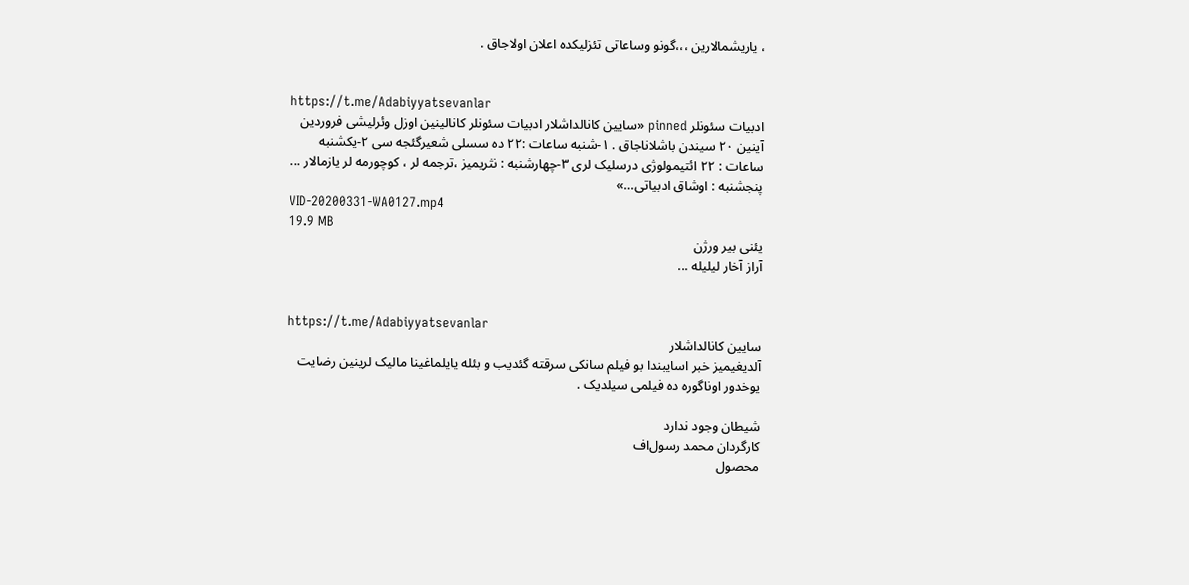، یاریشمالارین ،،،گونو وساعاتی تئزلیکده اعلان اولاجاق .


https://t.me/Adabiyyatsevanlar
ادبیات سئونلر pinned «سایین کانالداشلار ادبیات سئونلر کانالینین اوزل وئرلیشی فروردین آینین ۲۰ سیندن باشلاناجاق . ۱-شنبه ساعات :۲۲ ده سسلی شعیرگئجه سی ۲-یکشنبه ساعات : ۲۲ ائتیمولوژی درسلیک لری ۳-چهارشنبه : نثریمیز ،ترجمه لر ، کوچورمه لر یازمالار ... پنجشنبه : اوشاق ادبیاتی…»
VID-20200331-WA0127.mp4
19.9 MB
یئنی بیر ورژن
آراز آخار لیلیله ...


https://t.me/Adabiyyatsevanlar
سایین کانالداشلار
آلدیغیمیز خبر اسایبندا بو فیلم سانکی سرقته گئدیب و بئله یایلماغینا مالیک لرینین رضایت یوخدور اوناگوره ده فیلمی سیلدیک .

شیطان وجود ندارد
کارگردان محمد رسول‌اف
محصول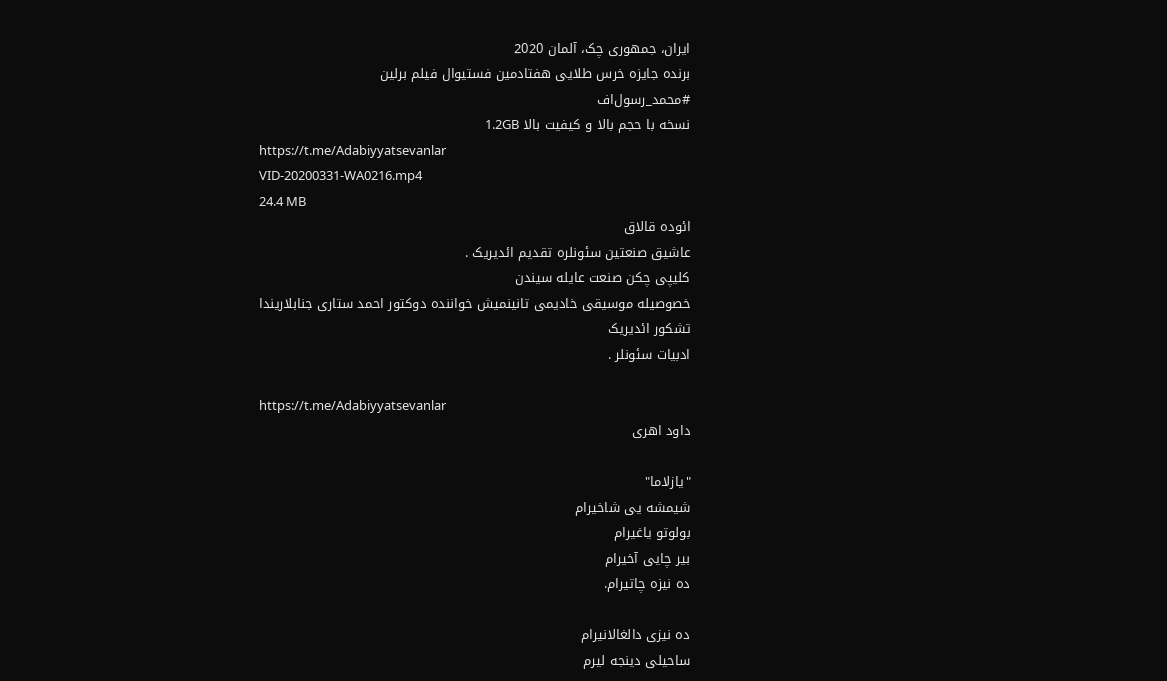ایران، جمهوری چک، آلمان 2020
برنده جایزه خرس طلایی هفتادمین فستیوال فیلم برلین
#محمد_رسول‌اف
نسخه با حجم بالا و کیفیت بالا 1.2GB
https://t.me/Adabiyyatsevanlar
VID-20200331-WA0216.mp4
24.4 MB
ائوده قالاق
عاشیق صنعتین سئونلره تقدیم ائدیریک .
کلیپی چکن صنعت عایله سیندن
خصوصیله موسیقی خادیمی تانینمیش خواننده دوکتور احمد ستاری جنابلاریندا تشکور ائدیریک
ادبیات سئونلر .

https://t.me/Adabiyyatsevanlar
داود اهری

"یازلاما"
شیمشه یی شاخیرام
بولوتو یاغیرام
بیر چایی آخیرام
ده نیزه چاتیرام.

ده نیزی دالغالانیرام
ساحیلی دینجه لیرم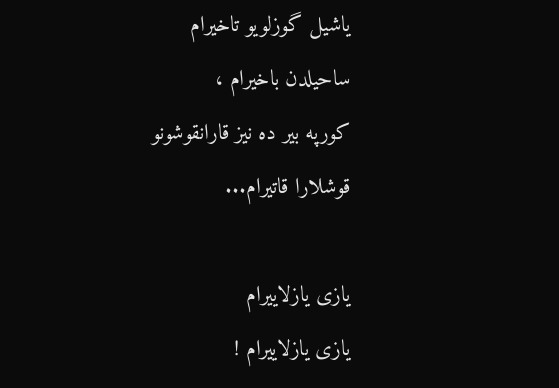یاشیل گوزلویو تاخیرام
ساحیلدن باخیرام ،
کورپه بیر ده نیز قارانقوشونو
قوشلارا قاتیرام...

یازی یازلاییرام
یازی یازلاییرام !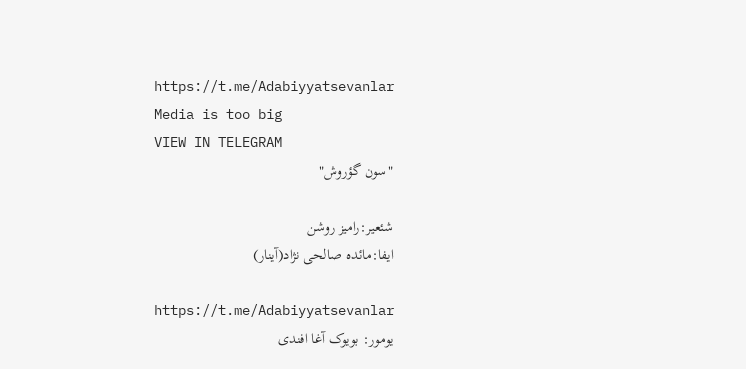https://t.me/Adabiyyatsevanlar
Media is too big
VIEW IN TELEGRAM
"سون گؤروش"

شئعیر:رامیز روشن
ایفا:مائده صالحی نژاد(آینار)

https://t.me/Adabiyyatsevanlar
یومور: بویوک آغا افندی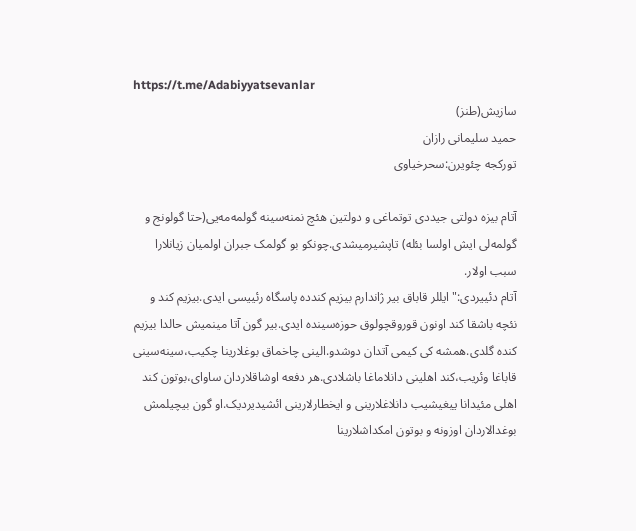https://t.me/Adabiyyatsevanlar
سازیش(طنز)
حمید سلیمانی رازان
تورکجه چئویرن:سحرخیاوی

آتام بیزه دولتی جیددی توتماغی و دولتین هئچ نمنه‌سینه گولمه‌مه‌یی(حتا گولونج و گولمه‌لی ایش اولسا بئله) تاپشیرمیشدی.چونکو بو گولمک جبران اولمیان زیانلارا سبب اولار.
آتام دئییردی:"ایللر قاباق بیر ژاندارم بیزیم کندده پاسگاه رئییسی ایدی.بیزیم کند و نئچه باشقا کند اونون قوروقچولوق حوزه‌سینده ایدی.بیر گون آتا مینمیش حالدا بیزیم کنده گلدی.همشه کی کیمی آتدان دوشدو.الینی چاخماق بوغلارینا چکیب،سینه‌سینی قاباغا وئریب،کند اهلینی دانلاماغا باشلادی.هر دفعه اوشاقلاردان ساوای،بوتون کند اهلی مئیدانا ییغیشیب دانلاغلارینی و ایخطارلارینی ائشیدیردیک.او گون بیچیلمش بوغدالاردان اوزونه و بوتون امکداشلارینا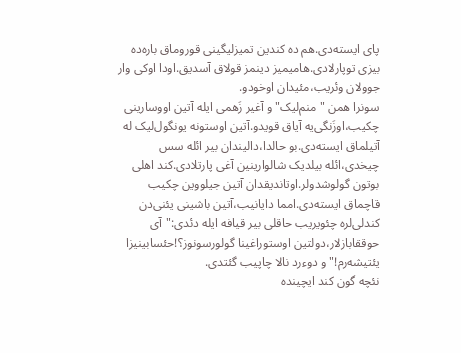پای ایسته‌دی.هم ده کندین تمیزلیگینی قوروماق باره‌ده بیزی توپارلادی.هامیمیز دینمز قولاق آسدیق.اودا اوکی وار جوولان وئریب،مئیدان اوخودو.
سونرا همن "منم‌لیک"و آغیر زَهمی ایله آتین اووسارینی چکیب،اوزَنگی‌یه آیاق قویدو.آتین اوستونه یونگول‌لیک له آتیلماق ایسته‌دی.بو حالدا،دالیندان بیر ائله سس چیخدی،ائله بیلدیک شالوارینین آغی پارتلادی.کند اهلی بوتون گولوشدولر.اوتاندیقدان آتین جیلووین چکیب قاچماق ایسته‌دی.امما دایانیب،آتین باشینی یئنی‌دن کندلی‌لره چئویریب حاقلی بیر قیافه ایله دئدی:"آی حوققابازلار،دولتین اوستوراغینا گولورسونوز؟!حئسابینیزا یئتیشه‌رم!"و دوءرد نالا چاپیب گئتدی.
نئچه گون کند ایچینده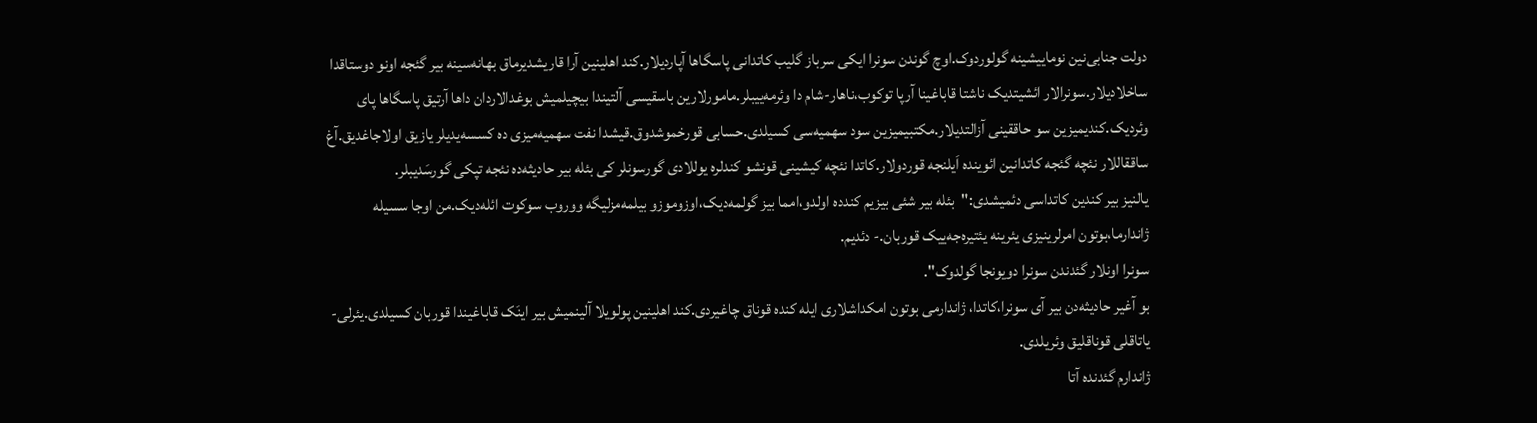دولت جنابی‌نین نوماییشینه گولوردوک.اوچ گوندن سونرا ایکی سرباز گلیب کاتدانی پاسگاها آپاردیلار.کند اهلینین آرا قاریشدیرماق بهانه‌سینه بیر گئجه اونو دوستاقدا ساخلادیلار.سونرالار ائشیتدیک ناشتا قاباغینا آرپا توکوب،ناهار-شام دا وئرمه‌ییبلر.مامورلارین باسقیسی آلتیندا بیچیلمیش بوغدالاردان داها آرتیق پاسگاها پای وئردیک.کندیمیزین سو حاققینی آزالتدیلار.مکتبیمیزین سود سهمیه‌سی کسیلدی.حسابی قورخموشدوق.قیشدا نفت سهمیه‌میزی ده کسسه‌یدیلر یازیق اولاجاغدیق.آغ ساققاللار نئچه گئجه کاتدانین ائوینده اَیلنجه قوردولار.کاتدا نئچه کیشینی قونشو کندلره یوللادی گورسونلر کی بئله بیر حادیثه‌ده نئجه تپکی گورسَدیبلر.
یالنیز بیر کندین کاتداسی دئمیشدی:"بئله بیر شئی بیزیم کندده اولدو،امما بیز گولمه‌دیک،اوزوموزو بیلمه‌مزلیگه ووروب سوکوت ائله‌دیک.من اوجا سسیله ژاندارما،بوتون امرلرینیزی یئرینه یئتیره‌جه‌ییک قوربان.- دئدیم.
سونرا اونلار گئدندن سونرا دویونجا گولدوک".
بو آغیر حادیثه‌دن بیر آی سونرا،کاتدا، ژاندارمی بوتون امکداشلاری ایله کنده قوناق چاغیردی.کند اهلینین پولویلا آلینمیش بیر اینَک قاباغیندا قوربان کسیلدی.یئرلی-یاتاقلی قوناقلیق وئریلدی.
ژاندارم گئدنده آتا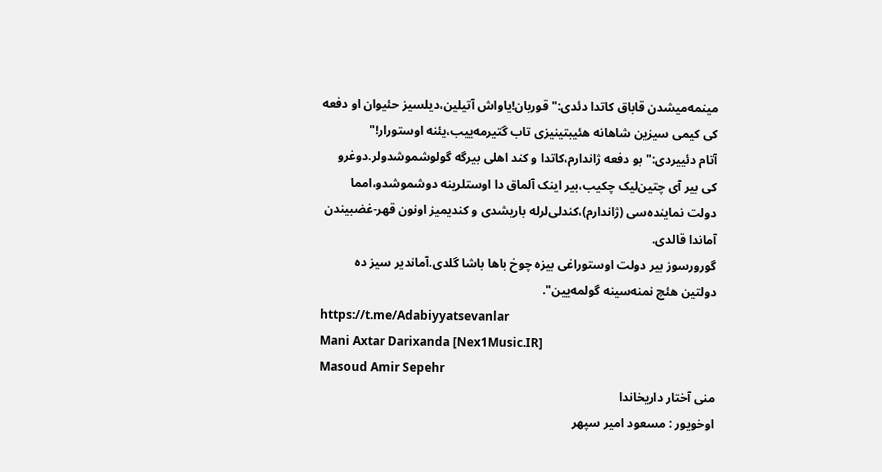مینمه‌میشدن قاباق کاتدا دئدی:"قوربان!یاواش آتیلین،دیلسیز حئیوان او دفعه کی کیمی سیزین شاهانه هئیبتینیزی تاب گتیرمه‌ییب،یئنه اوستورار!"
آتام دئییردی:"بو دفعه ژاندارم،کاتدا و کند اهلی بیرگه گولوشموشدولر‌.دوغرو کی بیر آی چتین‌لیک چکیب،بیر اینک آلماق دا اوستلرینه دوشموشدو،امما دولت نماینده‌سی (ژاندارم)،کندلی‌لرله باریشدی و کندیمیز اونون قهر-غضبیندن آماندا قالدی.
گورورسوز بیر دولت اوستوراغی بیزه چوخ باها باشا گلدی.آماندیر سیز ده دولتین هئچ نمنه‌سینه گولمه‌یین".
https://t.me/Adabiyyatsevanlar
Mani Axtar Darixanda [Nex1Music.IR]
Masoud Amir Sepehr
منی آختار داریخاندا
اوخویور : مسعود امیر سپهر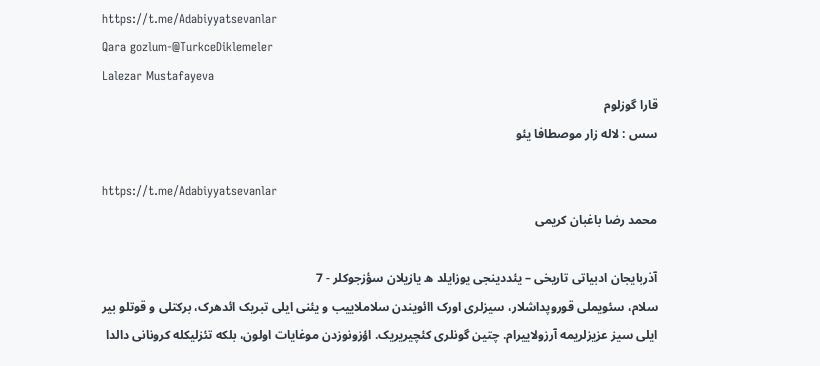https://t.me/Adabiyyatsevanlar
Qara gozlum-@TurkceDiklemeler
Lalezar Mustafayeva
قارا گوزلوم
سس : لاله زار موصطافا یئو

https://t.me/Adabiyyatsevanlar
محمد رضا باغبان کریمی

آذربایجان ادبیاتی تاریخی – یئددینجی یوزایلد ه یازیلان سؤزجوکلر - 7
سلام، سئویملی قوروپداشلار، سیزلری اورک اائویندن سلاملاییب و یئنی ایلی تبریک ائدهرک، برکتلی و قوتلو بیر ایلی سیز عزیزلریمه آرزولاییرام. چتین گونلری کئچیریریک. اؤزونوزدن موغایات اولون، بلکه تئزلیکله کرونانی دالدا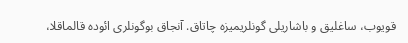قویوب، ساغلیق و باشاریلی گونلریمیزه چاتاق. آنجاق بوگونلری ائوده قالماقلا،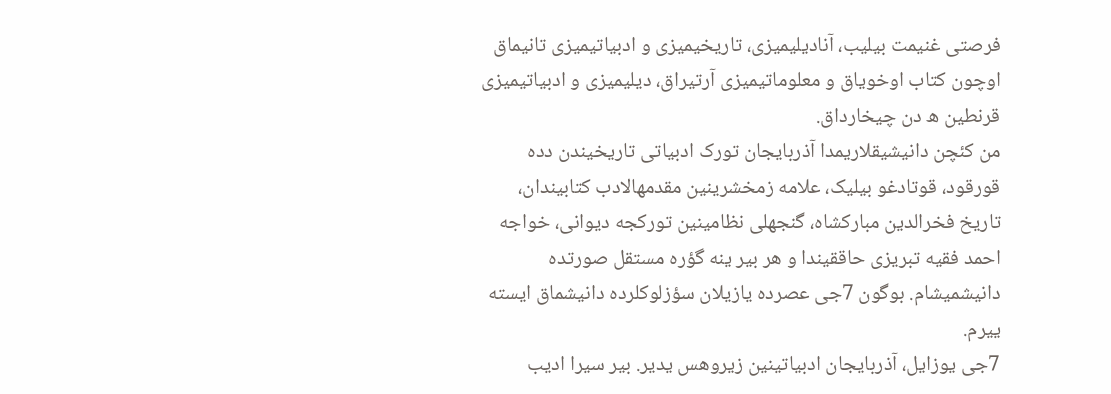فرصتی غنیمت بیلیب، آنادیلیمیزی، تاریخیمیزی و ادبیاتیمیزی تانیماق اوچون کتاب اوخویاق و معلوماتیمیزی آرتیراق، دیلیمیزی و ادبیاتیمیزی قرنطین ه دن چیخارداق.
من کئچن دانیشیقلاریمدا آذربایجان تورک ادبیاتی تاریخیندن دده قورقود، قوتادغو بیلیک، علامه زمخشرینین مقدمهالادب کتابیندان، تاریخ فخرالدین مبارکشاه، گنجهلی نظامینین تورکجه دیوانی، خواجه احمد فقیه تبریزی حاققیندا و هر بیر ینه گؤره مستقل صورتده دانیشمیشام. بوگون 7جی عصرده یازیلان سؤزلوکلرده دانیشماق ایسته ییرم.
7جی یوزایل، آذربایجان ادبیاتینین زیروهس یدیر. بیر سیرا ادیب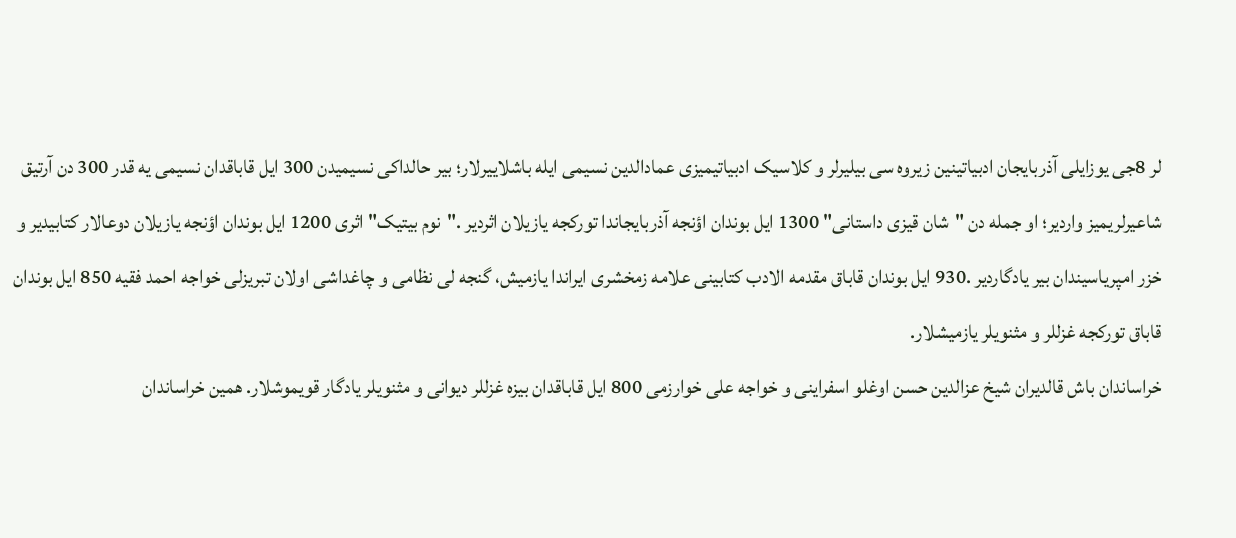لر 8جی یوزایلی آذربایجان ادبیاتینین زیروه سی بیلیرلر و کلاسیک ادبیاتیمیزی عمادالدین نسیمی ایله باشلاییرلار؛ بیر حالداکی نسیمیدن 300 ایل قاباقدان نسیمی یه قدر 300 دن آرتیق شاعیرلریمیز واردیر؛ او جمله دن "شان قیزی داستانی" 1300 ایل بوندان اؤنجه آذربایجاندا تورکجه یازیلان اثردیر ."نوم بیتیک" اثری 1200 ایل بوندان اؤنجه یازیلان دوعالار کتابیدیر و خزر امپریاسیندان بیر یادگاردیر .930 ایل بوندان قاباق مقدمه الادب کتابینی علامه زمخشری ایراندا یازمیش، گنجه لی نظامی و چاغداشی اولان تبریزلی خواجه احمد فقیه 850 ایل بوندان قاباق تورکجه غزللر و مثنویلر یازمیشلار.
خراساندان باش قالدیران شیخ عزالدین حسن اوغلو اسفراینی و خواجه علی خوارزمی 800 ایل قاباقدان بیزه غزللر دیوانی و مثنویلر یادگار قویموشلار. همین خراساندان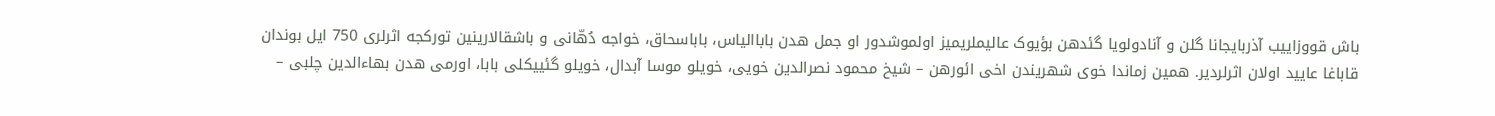باش قووزاییب آذربایجانا گلن و آنادولویا گئدهن بؤیوک عالیملریمیز اولموشدور او جمل هدن باباالیاس، باباسحاق، خواجه دُهّانی و باشقالارینین تورکجه اثرلری 750 ایل بوندان قاباغا عایید اولان اثرلردیر. همین زماندا خوی شهریندن اخی ائورهن – شیخ محمود نصرالدین خویی، خویلو موسا آبدال، خویلو گئییکلی بابا، اورمی هدن بهاءالدین چلبی –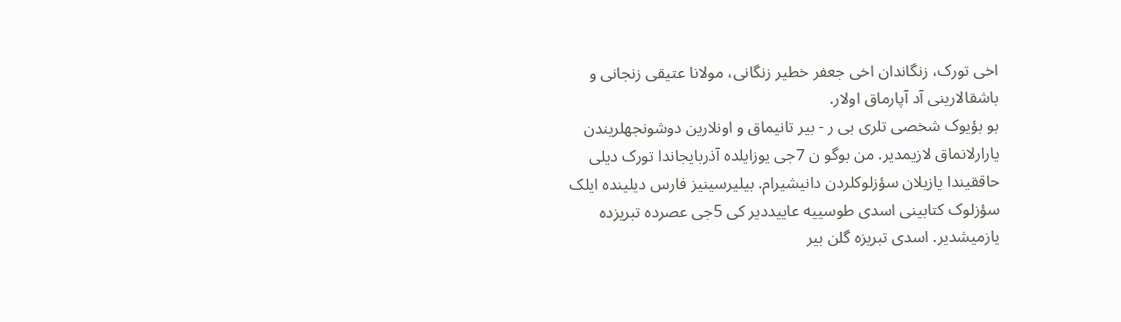اخی تورک، زنگاندان اخی جعفر خطیر زنگانی، مولانا عتیقی زنجانی و باشقالارینی آد آپارماق اولار.
بو بؤیوک شخصی تلری بی ر - بیر تانیماق و اونلارین دوشونجهلریندن یارارلانماق لازیمدیر. من بوگو ن 7جی یوزایلده آذربایجاندا تورک دیلی حاققیندا یازیلان سؤزلوکلردن دانیشیرام. بیلیرسینیز فارس دیلینده ایلک سؤزلوک کتابینی اسدی طوسییه عاییددیر کی 5جی عصرده تبریزده یازمیشدیر. اسدی تبریزه گلن بیر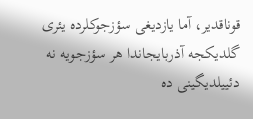قوناقدیر، آما یازدیغی سؤزجوکلرده یئری گلدیکجه آذربایجاندا هر سؤزجویه نه دئییلدیگینی ده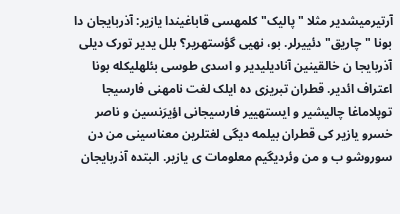آرتیرمیشدیر مثلا "پالیک" کلمهسی قاباغیندا یازیر: آذربایجان دا بونا "چاریق" دئییرلر. بو، نهیی گؤستهریر؟ بلل یدیر تورک دیلی آذربایجا ن خالقینین آنادیلیدیر و اسدی طوسی بئلهلیکله بونا اعتراف ائدیر. قطران تبریزی ده ایلک لغت نامهنی فارسیجا توپلاماغا چالیشیر و ایستهییر فارسیجانی اؤیرَنسین و ناصر خسرو یازیر کی قطران بیلمه دیگی لغتلرین معناسینی من دن سوروشو ب و من وئردیگیم معلومات ی یازیر. البتده آذربایجان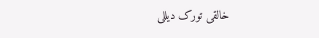خالقی تورک دیللی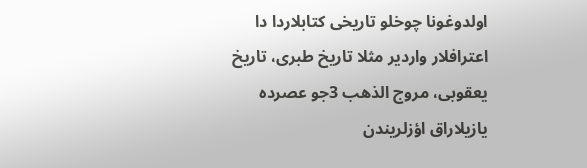اولدوغونا چوخلو تاریخی کتابلاردا دا اعترافلار واردیر مثلا تاریخ طبری، تاریخ یعقوبی، مروج الذهب 3جو عصرده یازیلاراق اؤزلریندن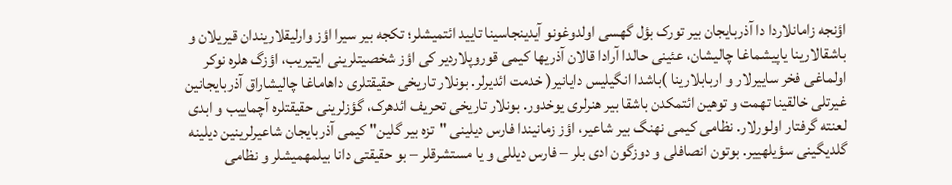اؤنجه زامانلاردا دا آذربایجان بیر تورک بؤل گهسی اولدوغونو آیدینجاسینا تایید ائتمیشلر؛ تکجه بیر سیرا اؤز وارلیقلاریندان قیریلان و باشقالارینا یاپیشماغا چالیشان، عئینی حالدا آرادا قالان آذریها کیمی قوروپلاردیر کی اؤز شخصیتلرینی ایتیریب، اؤزگ هلره نوکر اولماغی فخر ساییرلار و اربابلارینا )باشدا انگیلیس دایانیر( خدمت ائدیرلر. بونلار تاریخی حقیقتلری داهاماغا چالیشاراق آذربایجانین غیرتلی خالقینا تهمت و توهین ائتمکدن باشقا بیر هنرلری یوخدور. بونلار تاریخی تحریف ائدهرک، گؤزلرینی حقیقتلره آچماییب و ابدی لعنته گرفتار اولورلار. نظامی کیمی نهنگ بیر شاعیر، اؤز زمانیندا فارس دیلینی "تزه بیر گلین" کیمی آذربایجان شاعیرلرینین دیلینه گلدیگینی سؤیلهییر. بوتون انصافلی و دوزگون ادی بلر – فارس دیللی و یا مستشرقلر – بو حقیقتی دانا بیلمهمیشلر و نظامی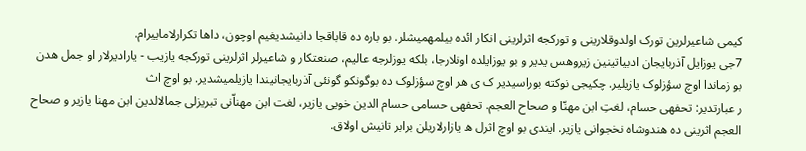کیمی شاعیرلرین تورک اولدوقلارینی و تورکجه اثرلرینی انکار ائده بیلمهمیشلر. بو باره ده قاباقجا دانیشدیغیم اوچون، داها تکرارلاماییرام.
7جی یوزایل آذربایجان ادبیاتینین زیروهس یدیر و بو یوزایلده اونلارجا، بلکه یوزلرجه عالیم، صنعتکار و شاعیرلر اثرلرینی تورکجه یازیب - یارادیرلار او جمل هدن بو زماندا اوچ سؤزلوک یازیلیر. چکیجی نوکته بوراسیدیر ک ی هر اوچ سؤزلوک ده بوگونکو گونئی آذربایجانیندا یازیلمیشدیر. بو اوچ اث
ر عبارتدیر: تحفهی حسام، لغتِ ابن مهنّا و صحاح العجم. تحفهی حسامی حسام الدین خویی یازیر، لغت ابن مهناّنی تبریزلی جمالالدین ابن مهنا یازیر و صحاح العجم اثرینی ده هندوشاه نخجوانی یازیر. ایندی بو اوچ اثرل ه یازارلاریلن برابر تانیش اولاق.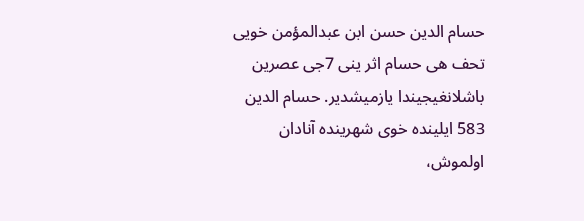حسام الدین حسن ابن عبدالمؤمن خویی تحف هی حسام اثر ینی 7جی عصرین باشلانغیجیندا یازمیشدیر. حسام الدین 583 ایلینده خوی شهرینده آنادان اولموش،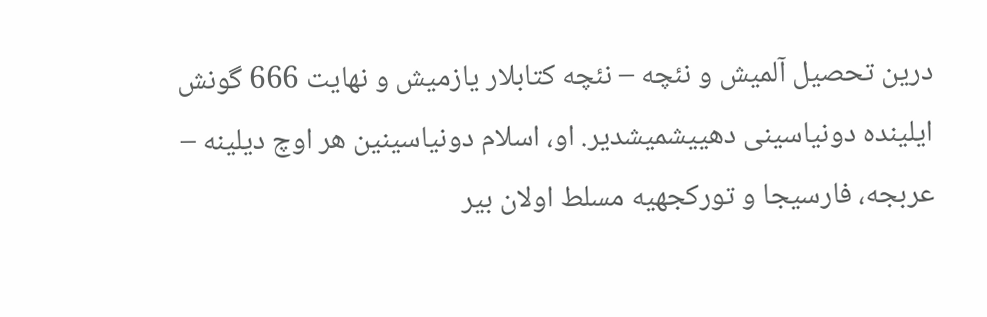درین تحصیل آلمیش و نئچه – نئچه کتابلار یازمیش و نهایت 666 گونش ایلینده دونیاسینی دهییشمیشدیر. او، اسلام دونیاسینین هر اوچ دیلینه – عربجه، فارسیجا و تورکجهیه مسلط اولان بیر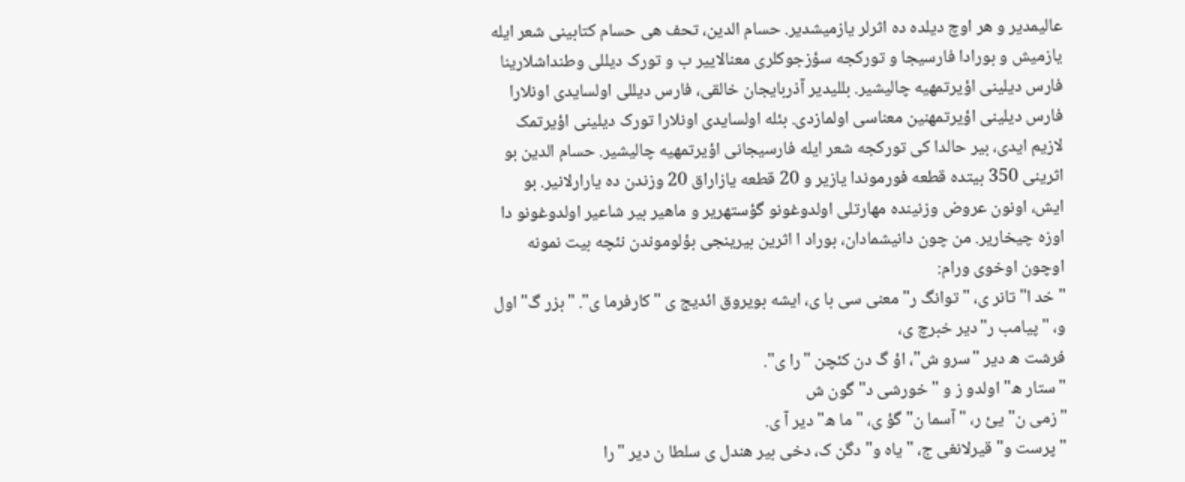عالیمدیر و هر اوچ دیلده ده اثرلر یازمیشدیر. حسام الدین، تحف هی حسام کتابینی شعر ایله یازمیش و بورادا فارسیجا و تورکجه سؤزجوکلری معنالاییر ب و تورک دیللی وطنداشلارینا فارس دیلینی اؤیرتمهیه چالیشیر. بللیدیر آذربایجان خالقی، فارس دیللی اولسایدی اونلارا فارس دیلینی اؤیرتمهنین معناسی اولمازدی. بئله اولسایدی اونلارا تورک دیلینی اؤیرتمک لازیم ایدی، بیر حالدا کی تورکجه شعر ایله فارسیجانی اؤیرتمهیه چالیشیر. حسام الدین بو اثرینی 350 بیتده قطعه فورموندا یازیر و 20 قطعه یازاراق 20 وزندن ده یارارلانیر. بو ایش، اونون عروض وزنینده مهارتلی اولدوغونو گؤستهریر و ماهیر بیر شاعیر اولدوغونو دا اوزه چیخاریر. من چون دانیشمادان، بوراد ا اثرین بیرینجی بؤلوموندن نئچه بیت نمونه اوچون اوخوی ورام:
"خد ا" تانر ی، "توانگ ر" معنی سی با ی، ایشه بویروق ائدیج ی "کارفرما ی". "بزر گ" اول و، "پیامب ر"دیر خبرچ ی،
فرشت ه دیر "سرو ش"، اؤ گ دن کئچن "را ی".
"ستار ه" اولدو ز و "خورشی د" گون ش
"زمی ن" یئ ر، " آسما ن" گؤ ی، "ما ه" دیر آ ی.
"پرست و" قیرلانغی ج، "یاه و" دگن ک، دخی بیر هندل ی سلطا ن دیر "را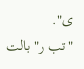ی".
"تب ر" بالت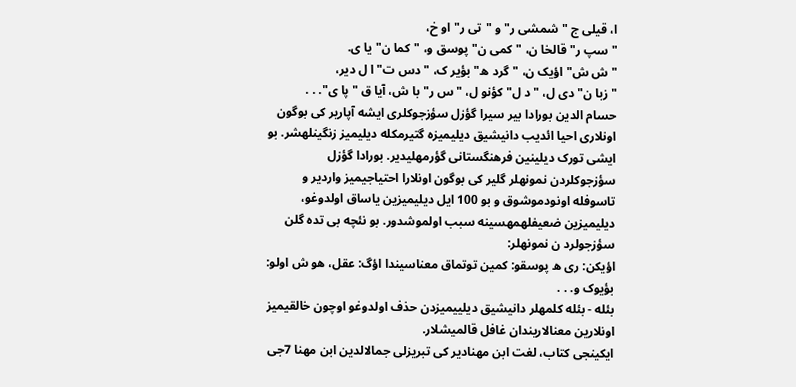ا، قیلی ج "شمشی ر" و "تی ر" او خ،
"سپ ر" قالخا ن، "کمی ن" پوسق و، "کما ن" یا ی.
"ش ش" اؤیک ن، "گرد ه" بؤیر ک، "دس ت" ا ل دیر،
"زبا ن" دی ل، "د ل" کؤنو ل، "س ر" با ش، آیا ق "پا ی". . .
حسام الدین بورادا بیر سیرا گؤزل سؤزجوکلری ایشه آپاریر کی بوگون اونلاری احیا ائدیب دانیشیق دیلیمیزه گتیرمکله دیلیمیز زنگینلهشر. بو ایشی تورک دیلینین فرهنگستانی گؤرمهلیدیر. بورادا گؤزل سؤزجوکلردن نمونهلر گلیر کی بوگون اونلارا احتیاجیمیز واردیر و تاسوفله اونودموشوق و بو 100 ایل دیلیمیزین یاساق اولدوغو، دیلیمیزین ضعیفلهمهسینه سبب اولموشدور. بو نئچه بی تده گلن سؤزجولرد ن نمونهلر:
اؤیکن: ری ه پوسقو: کمین توتماق معناسیندا اؤگ: عقل، هو ش اولو: بؤیوک و. . .
بئله - بئله کلمهلر دانیشیق دیلییمیزدن حذف اولدوغو اوچون خالقیمیز اونلارین معنالاریندان غافل قالمیشلار.
ایکینجی کتاب، لغت ابن مهنادیر کی تبریزلی جمالالدین ابن مهنا 7جی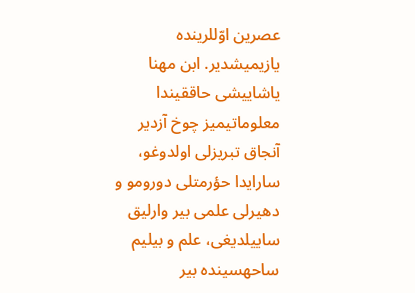عصرین اوّللرینده یازیمیشدیر. ابن مهنا یاشاییشی حاققیندا معلوماتیمیز چوخ آزدیر آنجاق تبریزلی اولدوغو، سارایدا حؤرمتلی دورومو و دهیرلی علمی بیر وارلیق ساییلدیغی، علم و بیلیم ساحهسینده بیر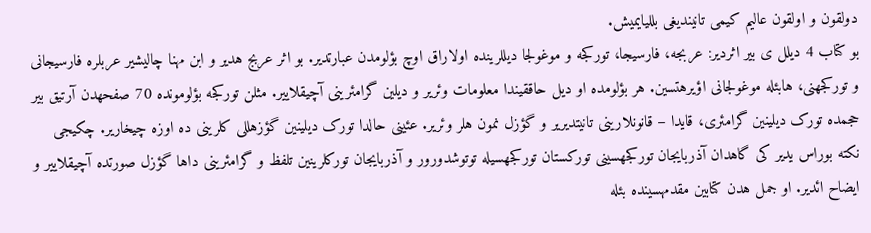دولقون و اولقون عالیم کیمی تانیندیغی بللیایمیش.
بو کتاب 4 دیلل ی بیر اثردیر: عربجه، فارسیجا، تورکجه و موغولجا دیللرینده اولاراق اوچ بؤلومدن عبارتدیر. بو اثر عربج هدیر و ابن مهنا چالیشیر عربلره فارسیجانی و تورکجهنی، هابئله موغولجانی اؤیرهتسین. هر بؤلومده او دیل حاققیندا معلومات وئریر و دیلین گرامئرینی آچیقلاییر. مثلن تورکجه بؤلومونده 70 صفحهدن آرتیق بیر حجمده تورک دیلینین گرامئری، قایدا – قانونلارینی تانیتدیریر و گؤزل نمون هلر وئریر. عئینی حالدا تورک دیلینین گؤزهللی کلرینی ده اوزه چیخاریر. چکیجی نکته بوراس یدیر کی گاهدان آذربایجان تورکجهسینی تورکستان تورکجهسیله توتوشدورور و آذربایجان تورکلرینین تلفظ و گرامئرینی داها گؤزل صورتده آچیقلاییر و ایضاح ائدیر. او جمل هدن کتابین مقدمهسینده بئله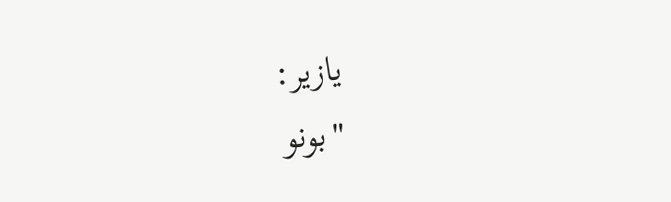یازیر:
"بونو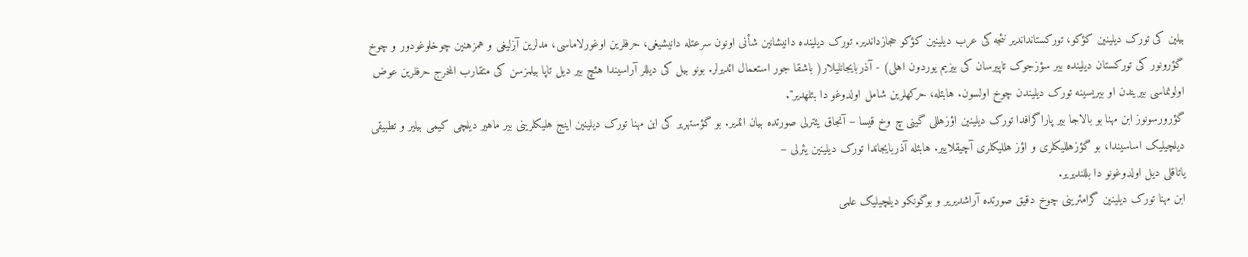بیلین کی تورک دیلینین کؤکو، تورکستانداندیر نئجه کی عرب دیلینین کؤکو حجازداندیر. تورک دیلینده دانیشانین شأنی اونون سرعتله دانیشیغی، حرفلرین اوغورلاماسی، مدلرین آزلیغی و همزهنین چوخلوغودور و چوخ گؤرونور کی تورکستان دیلینده بیر سؤزجوک تاپیرسان کی بیزیم یوردون اهلی) - آذربایجانلیلار( باشقا جور استعمال ائدیرلر. بونو بیل کی دیللر آراسیندا هئچ بیر دیل تاپا بیلمزسن کی متقارب المخرج حرفلرین عوض اولونماسی بیریندن او بیریسینه تورک دیلیندن چوخ اولسون. هابئله، حرکهلرین شامل اولدوغو دا بئلهدیر".
گؤرورسونوز ابن مهنا بو بالاجا بیر پاراگرافدا تورک دیلینین اؤزهللی گینی چ وخ قیسا – آنجاق یئترلی صورتده بیان ائدیر. بو گؤستهریر کی این مهنا تورک دیلینین اینج هلیکلرینی بیر ماهیر دیلچی کیمی بیلیر و تطبیقی دیلچیلیک اساسیندا، بو گؤزهللیکلری و اؤز هللیکلری آچیقلاییر. هابئله آذربایجاندا تورک دیلینین یئرلی –
یاتاقلی دیل اولدوغونو دا بللندیریر.
ابن مهنا تورک دیلینین گرامئرینی چوخ دقیق صورتده آراشدیریر و بوگونکو دیلچیلیک علمی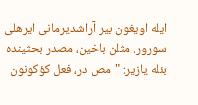ایله اویغون بیر آراشدیرمانی ایرهلی سورور. مثلن باخین، مصدر بحثینده بئله یازیر: "مص در، فعل کؤکونون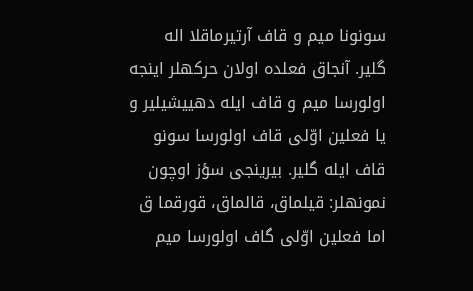سونونا میم و قاف آرتیرماقلا اله گلیر. آنجاق فعلده اولان حرکهلر اینجه اولورسا میم و قاف ایله دهییشیلیر و یا فعلین اوّلی قاف اولورسا سونو قاف ایله گلیر. بیرینجی سؤز اوچون نمونهلر: قیلماق، قالماق، قورقما ق
اما فعلین اوّلی گاف اولورسا میم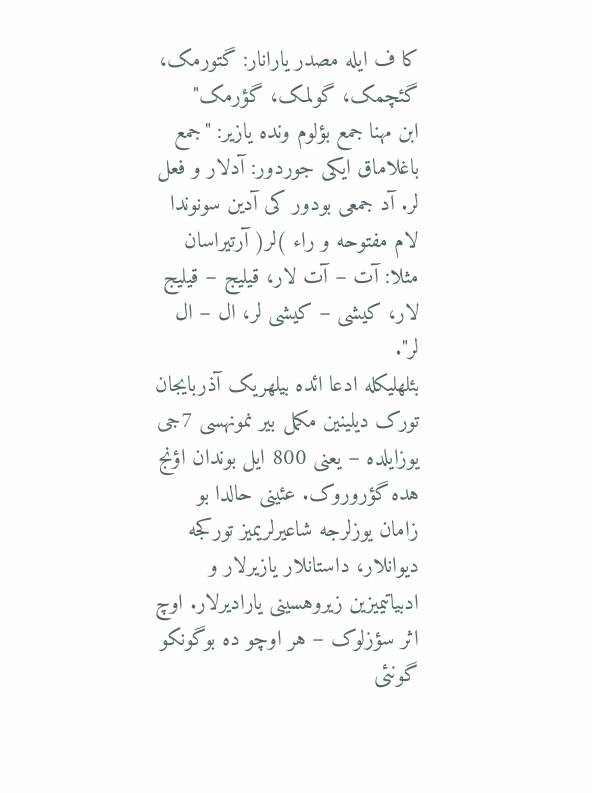کا ف ایله مصدر یارانار: گتورمک، گئچمک، گولمک، گؤرمک"
ابن مهنا جمع بؤلوم ونده یازیر: "جمع باغلاماق ایکی جوردور: آدلار و فعل لر. آد جمعی بودور کی آدین سونوندا لام مفتوحه و راء )لر( آرتیراسان مثلا: آت – آت لار، قیلیج – قیلیج لار، کیشی – کیشی لر، ال – ال لر".
بئلهلیکله ادعا ائده بیلهریک آذربایجان تورک دیلینین مکمل بیر نمونهسی 7جی یوزایلده – یعنی 800 ایل بوندان اؤنج هده گؤروروک. عئینی حالدا بو زامان یوزلرجه شاعیرلریمیز تورکجه دیوانلار، داستانلار یازیرلار و ادبیاتیمیزین زیروهسینی یارادیرلار. اوچ اثر سؤزلوک – هر اوچو ده بوگونکو گونئی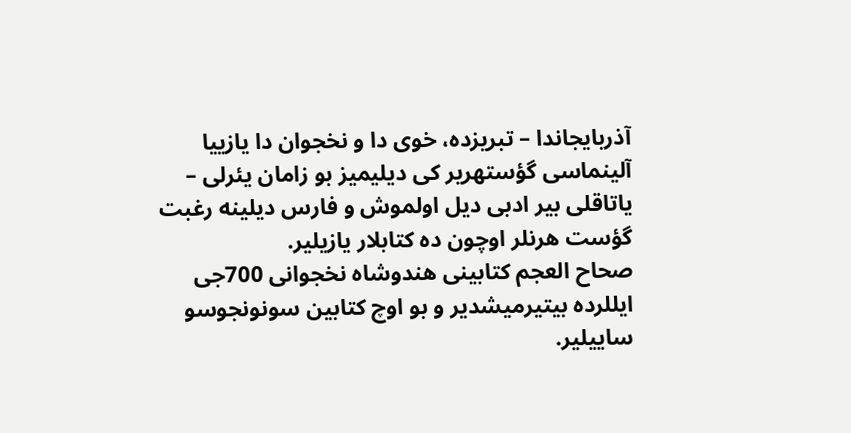آذربایجاندا – تبریزده، خوی دا و نخجوان دا یازییا آلینماسی گؤستهریر کی دیلیمیز بو زامان یئرلی – یاتاقلی بیر ادبی دیل اولموش و فارس دیلینه رغبت گؤست هرنلر اوچون ده کتابلار یازیلیر.
صحاح العجم کتابینی هندوشاه نخجوانی 700جی ایللرده بیتیرمیشدیر و بو اوچ کتابین سونونجوسو ساییلیر.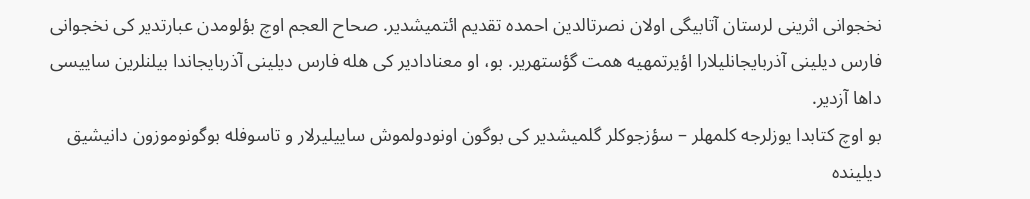نخجوانی اثرینی لرستان آتابیگی اولان نصرتالدین احمده تقدیم ائتمیشدیر. صحاح العجم اوچ بؤلومدن عبارتدیر کی نخجوانی فارس دیلینی آذربایجانلیلارا اؤیرتمهیه همت گؤستهریر. بو، او معنادادیر کی هله فارس دیلینی آذربایجاندا بیلنلرین ساییسی داها آزدیر.
بو اوچ کتابدا یوزلرجه کلمهلر – سؤزجوکلر گلمیشدیر کی بوگون اونودولموش ساییلیرلار و تاسوفله بوگونوموزون دانیشیق دیلینده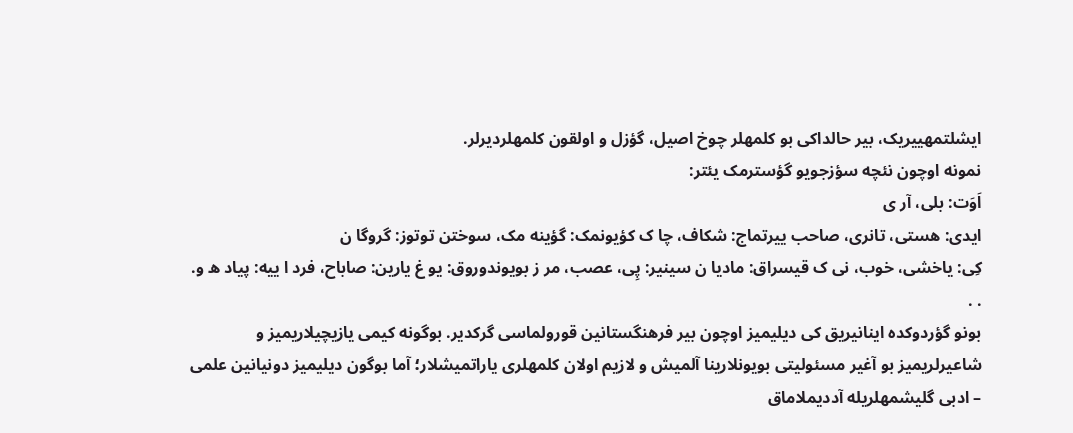ایشلتمهییریک، بیر حالداکی بو کلمهلر چوخ اصیل، گؤزل و اولقون کلمهلردیرلر.
نمونه اوچون نئچه سؤزجویو گؤسترمک یئتر:
اَوَت: بلی، آر ی
ایدی: هستی، تانری، صاحب ییرتماج: شکاف، چا ک کؤیونمک: گؤینه مک، سوختن توتوز: گروگا ن
کِی: یاخشی، خوب، نی ک قیسراق: مادیا ن سینیر: پِی، عصب، مر ز بویوندوروق: یو غ یارین: صاباح، فرد ا ییه: پیاد ه و. . .
بونو گؤردوکده اینانیریق کی دیلیمیز اوچون بیر فرهنگستانین قورولماسی گرکدیر. بوگونه کیمی یازیچیلاریمیز و شاعیرلریمیز بو آغیر مسئولیتی بویونلارینا آلمیش و لازیم اولان کلمهلری یاراتمیشلار؛ آما بوگون دیلیمیز دونیانین علمی – ادبی گلیشمهلریله آددیملاماق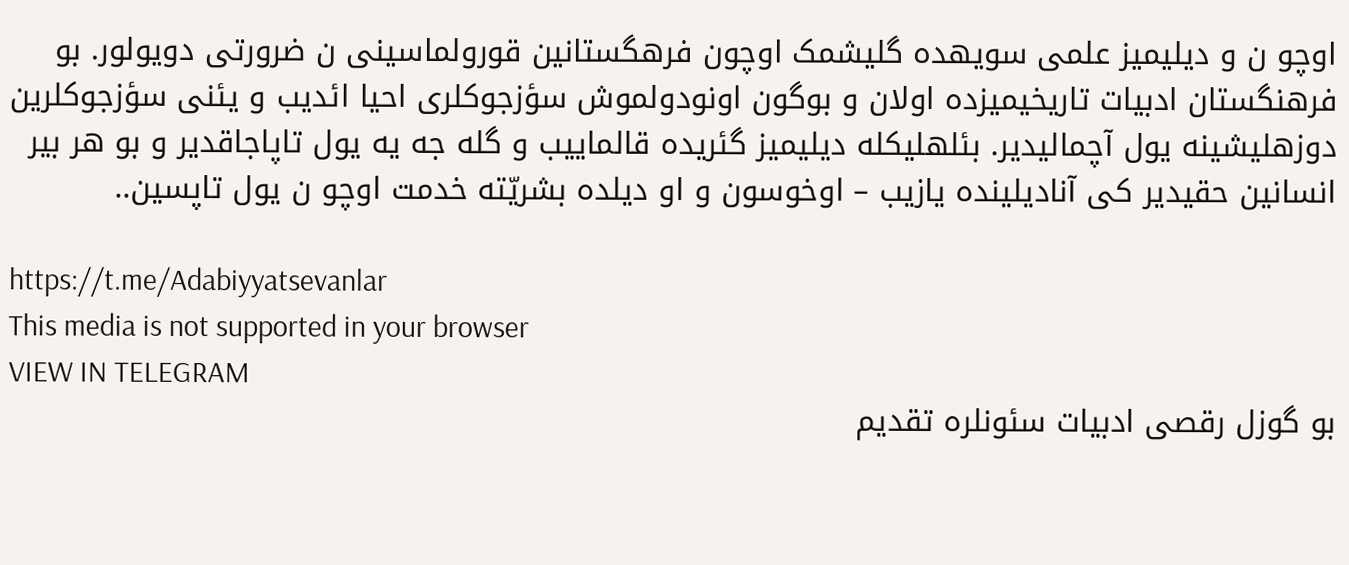اوچو ن و دیلیمیز علمی سویهده گلیشمک اوچون فرهگستانین قورولماسینی ن ضرورتی دویولور. بو فرهنگستان ادبیات تاریخیمیزده اولان و بوگون اونودولموش سؤزجوکلری احیا ائدیب و یئنی سؤزجوکلرین دوزهلیشینه یول آچمالیدیر. بئلهلیکله دیلیمیز گئریده قالماییب و گله جه یه یول تاپاجاقدیر و بو هر بیر انسانین حقیدیر کی آنادیلینده یازیب – اوخوسون و او دیلده بشریّته خدمت اوچو ن یول تاپسین..

https://t.me/Adabiyyatsevanlar
This media is not supported in your browser
VIEW IN TELEGRAM
بو گوزل رقصی ادبیات سئونلره تقدیم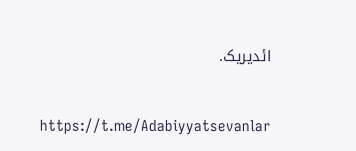ائدیریک‌.


https://t.me/Adabiyyatsevanlar